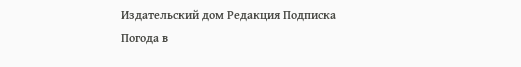Издательский дом Редакция Подписка
Погода в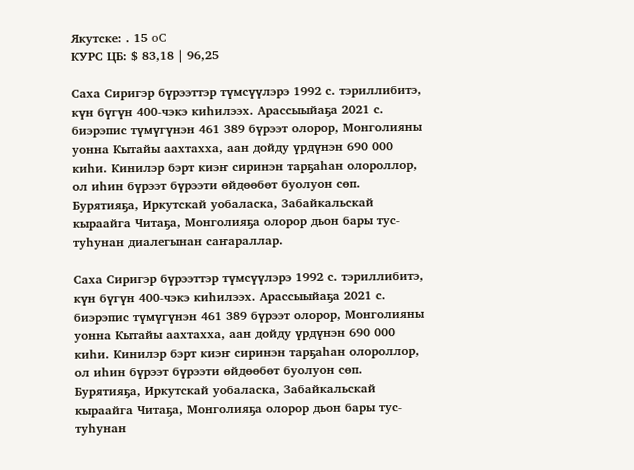Якутске: . 15 oC
КУРС ЦБ: $ 83,18 | 96,25

Саха Сиригэр бүрээттэр түмсүүлэрэ 1992 с. тэриллибитэ, күн бүгүн 400-чэкэ киһилээх. Арассыыйаҕа 2021 с. биэрэпис түмүгүнэн 461 389 бүрээт олорор, Монголияны уонна Кытайы аахтахха, аан дойду үрдүнэн 690 000 киһи. Кинилэр бэрт киэҥ сиринэн тарҕаһан олороллор, ол иһин бүрээт бүрээти өйдөөбөт буолуон сөп. Бурятияҕа, Иркутскай уобаласка, Забайкальскай кыраайга Читаҕа, Монголияҕа олорор дьон бары тус-туһунан диалегынан саҥараллар.

Саха Сиригэр бүрээттэр түмсүүлэрэ 1992 с. тэриллибитэ, күн бүгүн 400-чэкэ киһилээх. Арассыыйаҕа 2021 с. биэрэпис түмүгүнэн 461 389 бүрээт олорор, Монголияны уонна Кытайы аахтахха, аан дойду үрдүнэн 690 000 киһи. Кинилэр бэрт киэҥ сиринэн тарҕаһан олороллор, ол иһин бүрээт бүрээти өйдөөбөт буолуон сөп. Бурятияҕа, Иркутскай уобаласка, Забайкальскай кыраайга Читаҕа, Монголияҕа олорор дьон бары тус-туһунан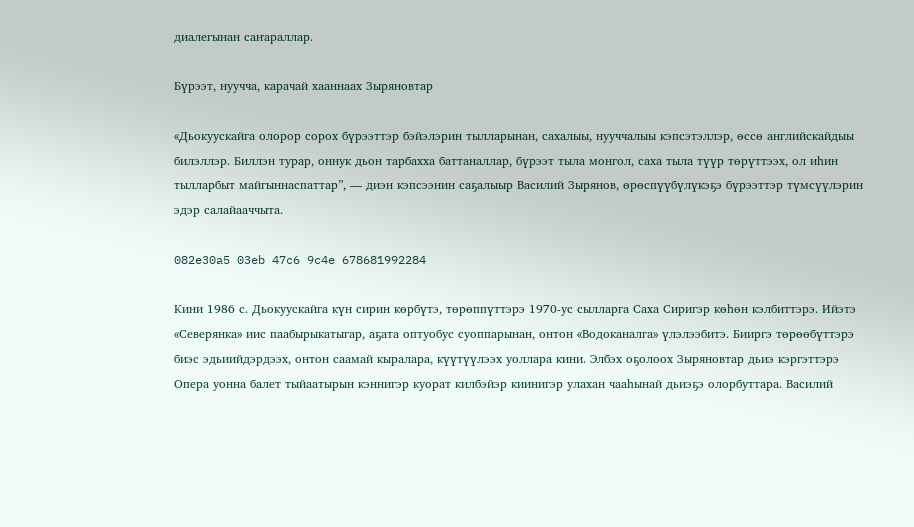диалегынан саҥараллар.

Бүрээт, нуучча, карачай хааннаах Зыряновтар

«Дьокуускайга олорор сорох бүрээттэр бэйэлэрин тылларынан, сахалыы, нууччалыы кэпсэтэллэр, өссө английскайдыы билэллэр. Биллэн турар, оннук дьон тарбахха баттаналлар, бүрээт тыла монгол, саха тыла түүр төрүттээх, ол иһин тылларбыт майгыннаспаттар”, — диэн кэпсээнин саҕалыыр Василий Зырянов, өрөспүүбүлүкэҕэ бүрээттэр түмсүүлэрин эдэр салайааччыта.

082e30a5 03eb 47c6 9c4e 678681992284

Кини 1986 с. Дьокуускайга күн сирин көрбүтэ, төрөппүттэрэ 1970-ус сылларга Саха Сиригэр көһөн кэлбиттэрэ. Ийэтэ «Северянка» иис паабырыкатыгар, аҕата оптуобус суоппарынан, онтон «Водоканалга» үлэлээбитэ. Бииргэ төрөөбүттэрэ биэс эдьиийдэрдээх, онтон саамай кыралара, күүтүүлээх уоллара кини. Элбэх оҕолоох Зыряновтар дьиэ кэргэттэрэ Опера уонна балет тыйаатырын кэннигэр куорат килбэйэр киинигэр улахан чааһынай дьиэҕэ олорбуттара. Василий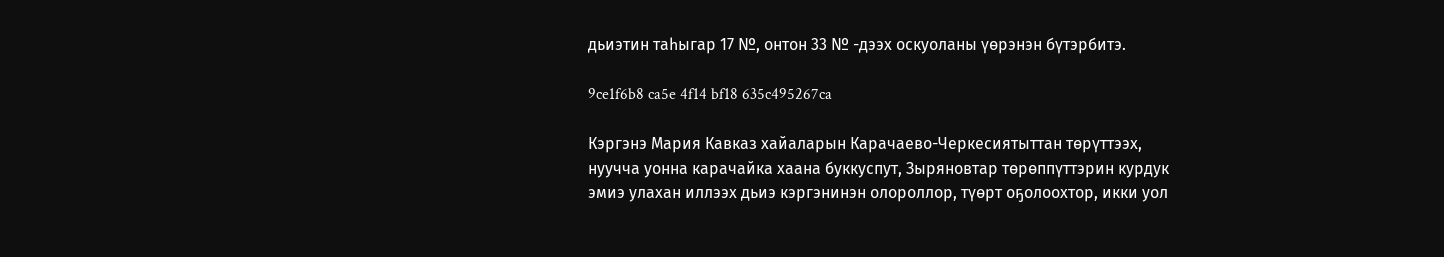дьиэтин таһыгар 17 №, онтон 33 № -дээх оскуоланы үөрэнэн бүтэрбитэ.

9ce1f6b8 ca5e 4f14 bf18 635c495267ca

Кэргэнэ Мария Кавказ хайаларын Карачаево-Черкесиятыттан төрүттээх, нуучча уонна карачайка хаана буккуспут, Зыряновтар төрөппүттэрин курдук эмиэ улахан иллээх дьиэ кэргэнинэн олороллор, түөрт оҕолоохтор, икки уол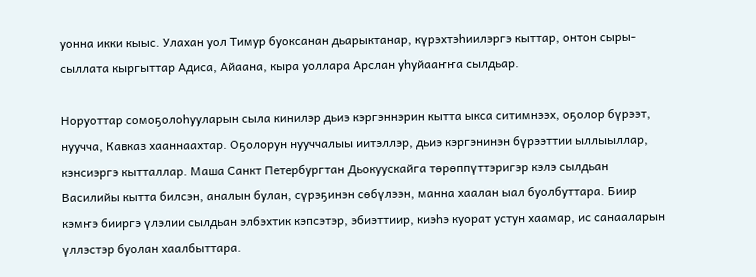уонна икки кыыс. Улахан уол Тимур буоксанан дьарыктанар, күрэхтэһиилэргэ кыттар, онтон сыры-сыллата кыргыттар Адиса, Айаана, кыра уоллара Арслан уһуйааҥҥа сылдьар.

Норуоттар сомоҕолоһууларын сыла кинилэр дьиэ кэргэннэрин кытта ыкса ситимнээх, оҕолор бүрээт, нуучча, Кавказ хааннаахтар. Оҕолорун нууччалыы иитэллэр, дьиэ кэргэнинэн бүрээттии ыллыыллар, кэнсиэргэ кытталлар. Маша Санкт Петербургтан Дьокуускайга төрөппүттэригэр кэлэ сылдьан Василийы кытта билсэн, аналын булан, сүрэҕинэн сөбүлээн, манна хаалан ыал буолбуттара. Биир кэмҥэ бииргэ үлэлии сылдьан элбэхтик кэпсэтэр, эбиэттиир, киэһэ куорат устун хаамар, ис санааларын үллэстэр буолан хаалбыттара.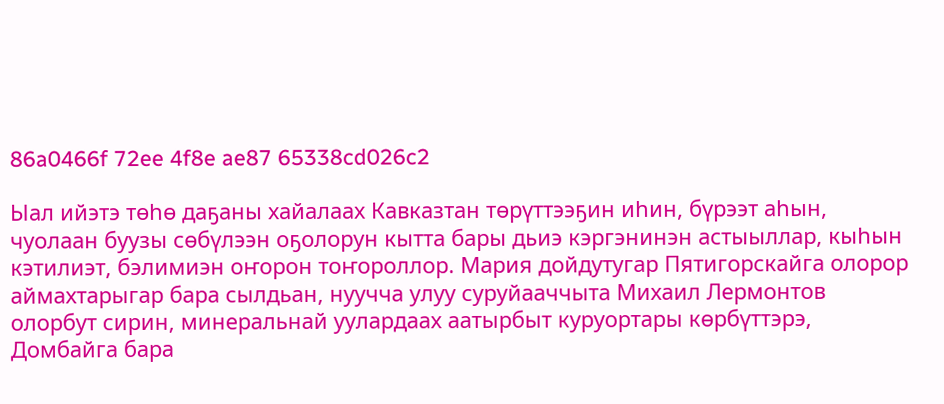86a0466f 72ee 4f8e ae87 65338cd026c2

Ыал ийэтэ төһө даҕаны хайалаах Кавказтан төрүттээҕин иһин, бүрээт аһын, чуолаан буузы сөбүлээн оҕолорун кытта бары дьиэ кэргэнинэн астыыллар, кыһын кэтилиэт, бэлимиэн оҥорон тоҥороллор. Мария дойдутугар Пятигорскайга олорор аймахтарыгар бара сылдьан, нуучча улуу суруйааччыта Михаил Лермонтов олорбут сирин, минеральнай уулардаах аатырбыт куруортары көрбүттэрэ, Домбайга бара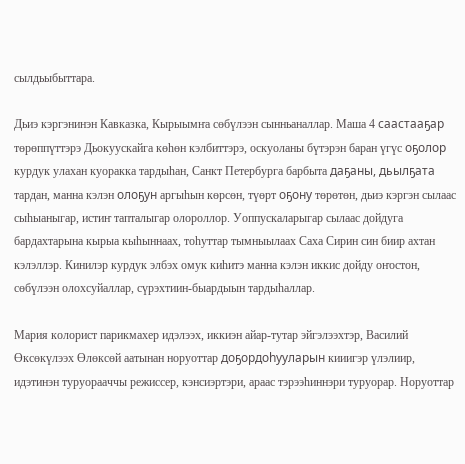сылдьыбыттара.

Дьиэ кэргэнинэн Кавказка, Кырыымҥа сөбүлээн сынньаналлар. Маша 4 саастааҕар төрөппүттэрэ Дьокуускайга көһөн кэлбиттэрэ, оскуоланы бүтэрэн баран үгүс оҕолор курдук улахан куоракка тардыһан, Санкт Петербурга барбыта даҕаны, дьылҕата тардан, манна кэлэн олоҕун аргыһын көрсөн, түөрт оҕону төрөтөн, дьиэ кэргэн сылаас сыһыаныгар, истиҥ тапталыгар олороллор. Уоппускаларыгар сылаас дойдуга бардахтарына кырыа кыһыннаах, тоһуттар тымныылаах Саха Сирин син биир ахтан кэлэллэр. Кинилэр курдук элбэх омук киһитэ манна кэлэн иккис дойду оҥостон, сөбүлээн олохсуйаллар, сүрэхтиин-быардыын тардыһаллар.

Мария колорист парикмахер идэлээх, иккиэн айар-тутар эйгэлээхтэр, Василий Өксөкүлээх Өлөксөй аатынан норуоттар доҕордоһууларын кииигэр үлэлиир, идэтинэн туруорааччы режиссер, кэнсиэртэри, араас тэрээһиннэри туруорар. Норуоттар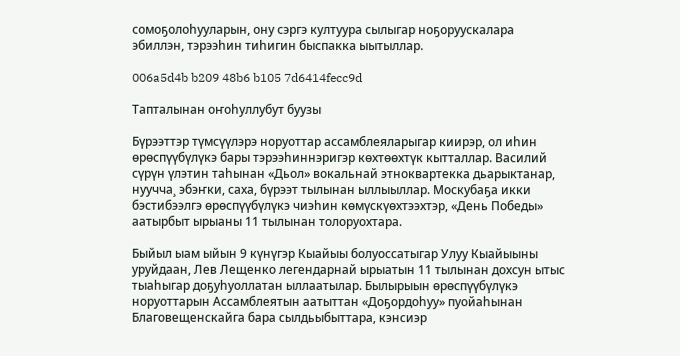сомоҕолоһууларын, ону сэргэ култуура сылыгар ноҕоруускалара эбиллэн, тэрээһин тиһигин быспакка ыытыллар.

006a5d4b b209 48b6 b105 7d6414fecc9d

Тапталынан оҥоһуллубут буузы

Бүрээттэр түмсүүлэрэ норуоттар ассамблеяларыгар киирэр, ол иһин өрөспүүбүлүкэ бары тэрээһиннэригэр көхтөөхтүк кытталлар. Василий сүрүн үлэтин таһынан «Дьол» вокальнай этноквартекка дьарыктанар, нуучча¸ эбэҥки, саха, бүрээт тылынан ыллыыллар. Москубаҕа икки бэстибээлгэ өрөспүүбүлүкэ чиэһин көмүскүөхтээхтэр, «День Победы» аатырбыт ырыаны 11 тылынан толоруохтара.

Быйыл ыам ыйын 9 күнүгэр Кыайыы болуоссатыгар Улуу Кыайыыны уруйдаан, Лев Лещенко легендарнай ырыатын 11 тылынан дохсун ытыс тыаһыгар доҕуһуоллатан ыллаатылар. Былырыын өрөспүүбүлүкэ норуоттарын Ассамблеятын аатыттан «Доҕордоһуу» пуойаһынан Благовещенскайга бара сылдьыбыттара, кэнсиэр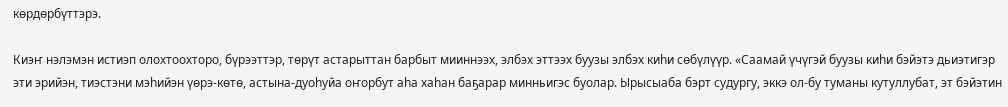көрдөрбүттэрэ.

Киэҥ нэлэмэн истиэп олохтоохторо, бүрээттэр, төрүт астарыттан барбыт мииннээх, элбэх эттээх буузы элбэх киһи сөбүлүүр. «Саамай үчүгэй буузы киһи бэйэтэ дьиэтигэр эти эрийэн, тиэстэни мэһийэн үөрэ-көтө, астына-дуоһуйа оҥорбут аһа хаһан баҕарар минньигэс буолар. Ырысыаба бэрт судургу, эккэ ол-бу туманы кутуллубат, эт бэйэтин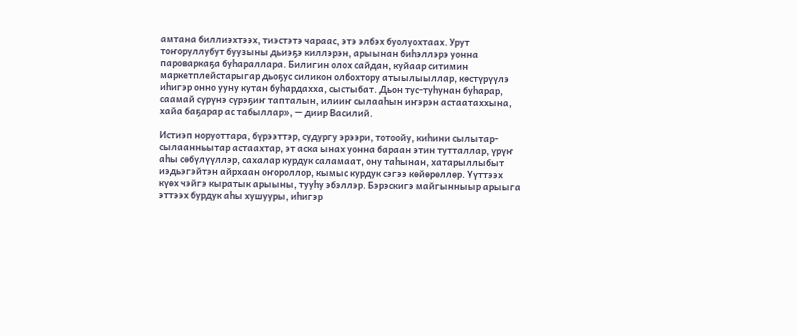амтана биллиэхтээх, тиэстэтэ чараас, этэ элбэх буолуохтаах. Урут тоҥоруллубут буузыны дьиэҕэ киллэрэн, арыынан биһэллэрэ уонна пароваркаҕа буһараллара. Билигин олох сайдан, куйаар ситимин маркетплейстарыгар дьоҕус силикон олбохтору атыылыыллар, көстүрүүлэ иһигэр онно ууну кутан буһардахха, сыстыбат. Дьон тус-туһунан буһарар, саамай сүрүнэ сүрэҕиҥ тапталын, илииҥ сылааһын иҥэрэн астаатаххына, хайа баҕарар ас табыллар», — диир Василий.

Истиэп норуоттара, бүрээттэр, судургу эрээри, тотоойу, киһини сылытар-сылаанньытар астаахтар, эт аска ынах уонна бараан этин тутталлар, үрүҥ аһы сөбүлүүллэр, сахалар курдук саламаат, ону таһынан, хатарыллыбыт иэдьэгэйтэн айрхаан оҥороллор, кымыс курдук сэгээ көйөрөллөр. Үүттээх күөх чэйгэ кыратык арыыны, тууһу эбэллэр. Бэрэскигэ майгынныыр арыыга эттээх бурдук аһы хушууры, иһигэр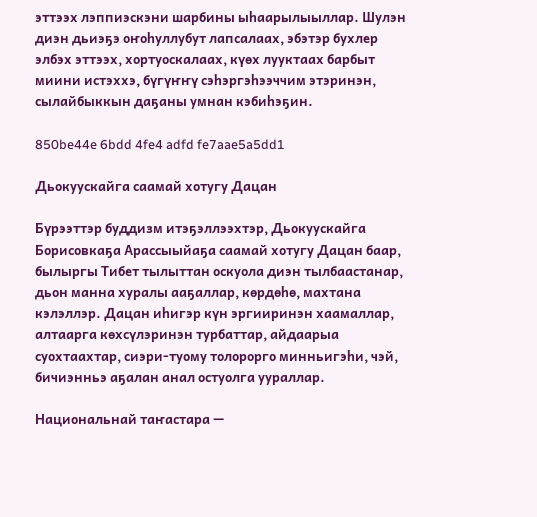эттээх лэппиэскэни шарбины ыһаарылыыллар. Шулэн диэн дьиэҕэ оҥоһуллубут лапсалаах, эбэтэр бухлер элбэх эттээх, хортуоскалаах, күөх лууктаах барбыт миини истэххэ, бүгүҥҥү сэһэргэһээччим этэринэн, сылайбыккын даҕаны умнан кэбиһэҕин.

850be44e 6bdd 4fe4 adfd fe7aae5a5dd1

Дьокуускайга саамай хотугу Дацан

Бүрээттэр буддизм итэҕэллээхтэр, Дьокуускайга Борисовкаҕа Арассыыйаҕа саамай хотугу Дацан баар, былыргы Тибет тылыттан оскуола диэн тылбаастанар, дьон манна хуралы ааҕаллар, көрдөһө, махтана кэлэллэр. Дацан иһигэр күн эргииринэн хаамаллар, алтаарга көхсүлэринэн турбаттар, айдаарыа суохтаахтар, сиэри-туому толорорго минньигэһи, чэй, бичиэнньэ аҕалан анал остуолга уураллар.

Национальнай таҥастара —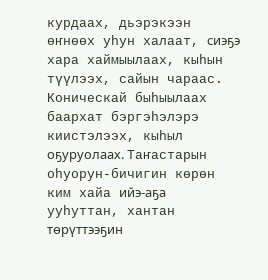курдаах, дьэрэкээн өҥнөөх уһун халаат, сиэҕэ хара хаймыылаах, кыһын түүлээх, сайын чараас. Коническай быһыылаах баархат бэргэһэлэрэ киистэлээх, кыһыл оҕуруолаах. Таҥастарын оһуорун-бичигин көрөн ким хайа ийэ-аҕа ууһуттан, хантан төрүттээҕин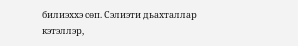билиэххэ сөп. Сэлиэти дьахталлар кэтэллэр,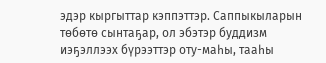эдэр кыргыттар кэппэттэр. Саппыкыларын төбөтө сынтаҕар, ол эбэтэр буддизм иэҕэллээх бүрээттэр оту-маһы, тааһы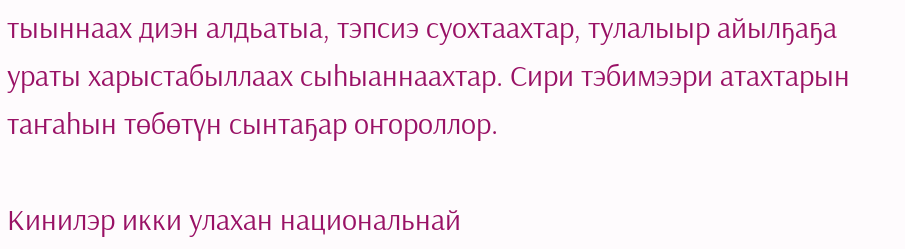тыыннаах диэн алдьатыа, тэпсиэ суохтаахтар, тулалыыр айылҕаҕа ураты харыстабыллаах сыһыаннаахтар. Сири тэбимээри атахтарын таҥаһын төбөтүн сынтаҕар оҥороллор.

Кинилэр икки улахан национальнай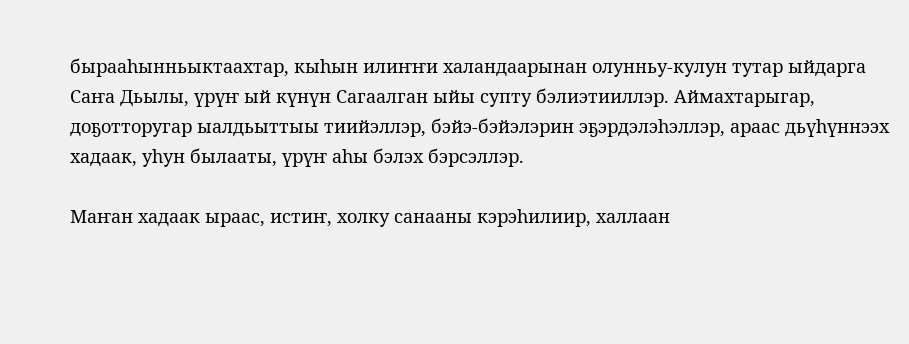бырааһынньыктаахтар, кыһын илиҥҥи халандаарынан олунньу-кулун тутар ыйдарга Саҥа Дьылы, үрүҥ ый күнүн Сагаалган ыйы супту бэлиэтииллэр. Аймахтарыгар, доҕотторугар ыалдьыттыы тиийэллэр, бэйэ-бэйэлэрин эҕэрдэлэһэллэр, араас дьүһүннээх хадаак, уһун былааты, үрүҥ аһы бэлэх бэрсэллэр.

Маҥан хадаак ыраас, истиҥ, холку санааны кэрэһилиир, халлаан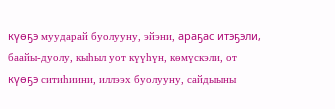күөҕэ муударай буолууну, эйэни, араҕас итэҕэли, баайы-дуолу, кыһыл уот күүһүн, көмүскэли, от күөҕэ ситиһиини, иллээх буолууну, сайдыыны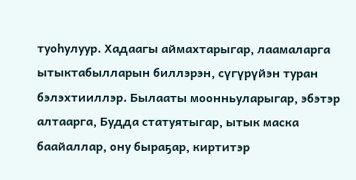туоһулуур. Хадаагы аймахтарыгар, лаамаларга ытыктабылларын биллэрэн, сүгүрүйэн туран бэлэхтииллэр. Былааты моонньуларыгар, эбэтэр алтаарга, Будда статуятыгар, ытык маска баайаллар, ону быраҕар, киртитэр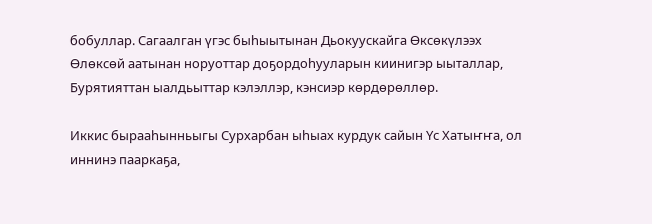бобуллар. Сагаалган үгэс быһыытынан Дьокуускайга Өксөкүлээх Өлөксөй аатынан норуоттар доҕордоһууларын киинигэр ыыталлар, Бурятияттан ыалдьыттар кэлэллэр, кэнсиэр көрдөрөллөр.

Иккис бырааһынньыгы Сурхарбан ыһыах курдук сайын Үс Хатыҥҥа, ол иннинэ пааркаҕа,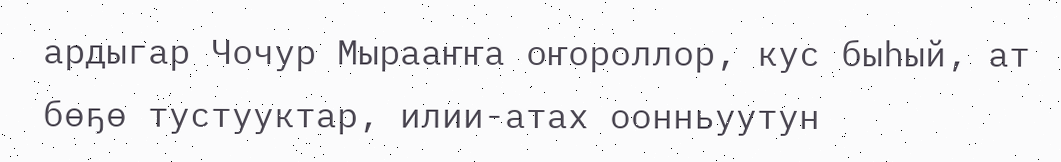ардыгар Чочур Мырааҥҥа оҥороллор, кус быһый, ат бөҕө тустууктар, илии-атах оонньуутун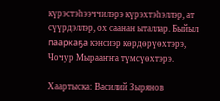күрэстэһээччилэрэ күрэхтэһэллэр, ат сүүрдэллэр, ох саанан ыталлар. Быйыл пааркаҕа кэнсиэр көрдөрүөхтэрэ, Чочур Мырааҥҥа түмсүөхтэрэ.

Хаартыска: Василий Зырянов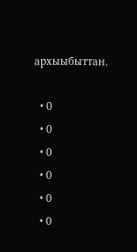архыыбыттан.

  • 0
  • 0
  • 0
  • 0
  • 0
  • 0